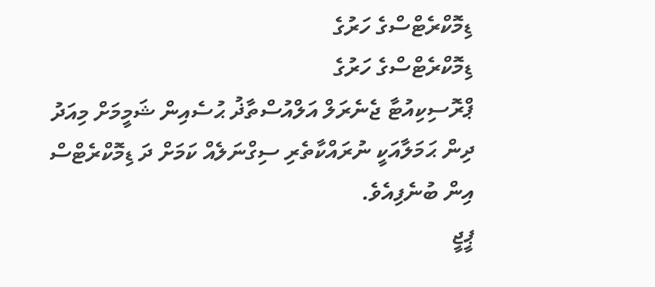ޑިމޮކްރެޓްސްގެ ހަރުގެ
ޑިމޮކްރެޓްސްގެ ހަރުގެ
ޕްރޮސިކިއުޓާ ޖެނެރަލް އަލްއުސްތާޛު ޙުސެއިން ޝަމީމަށް މިއަދު ދިން ޙަމަލާއަކީ ނުރައްކާތެރި ސިގްނަލެއް ކަމަށް ދަ ޑިމޮކްރެޓްސް އިން ބުނެފިއެވެ.
ޕީޖީ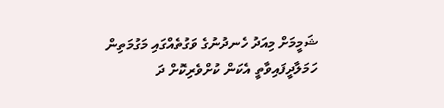ޝަމީމަށް މިއަދު ހެނދުނުގެ ވަގުތެއްގައި މަގުމަތިން ހަމަލާދީފައިވާތީ އެކަން ކުށްވެރިކޮށް ދަ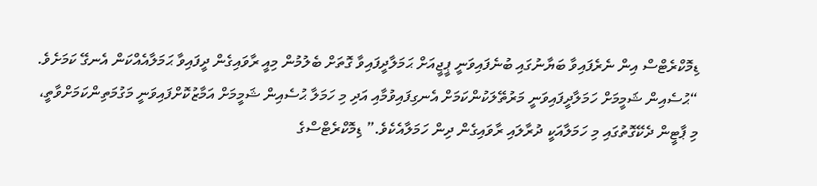ޑިމޮކްރެޓްސް އިން ނެރެފައިވާ ބަޔާނުގައި ބުނެފައިވަނީ ޕީޖީއަށް ޙަމަލާދީފައިވާ ގޮތަށް ބެލުމުން މިއީ ރާވައިގެން ދީފައިވާ ޙަމަލާއެއްކަން އެނގޭ ކަމަށެވެ.
“ޙުސެއިން ޝަމީމަށް ހަމަލާދީފައިވަނީ މަރުތޭލަކުންކަމަށް އެނގިފައިވުމާއި އަދި މި ހަމަލާ ޙުސެއިން ޝަމީމަށް އަމާޒުކޮށްފައިވަނީ މަގުމަތިންކަމަށްވާތީ، މި ޕާޓީން ދެކޭގޮތުގައި މި ހަމަލާއަކީ ދުރާލައި ރާވައިގެން ދިން ހަމަލާއެކެވެ.” ޑިމޮކްރެޓްސްގެ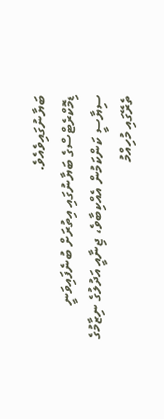ބަޔާނުގައިވެއެވެ.
ޑިމޮކްރެޓްސްގެ ބަޔާނުގައި އިތުރަށް ބުނެފައިވަނީ ސިޔާސީ ކަންކަމުން އެއްކިބާވެ، ޖިނާއީ އަދުލުގެ ނިޒާމުގެ ތެރޭގައި މުހިއްމު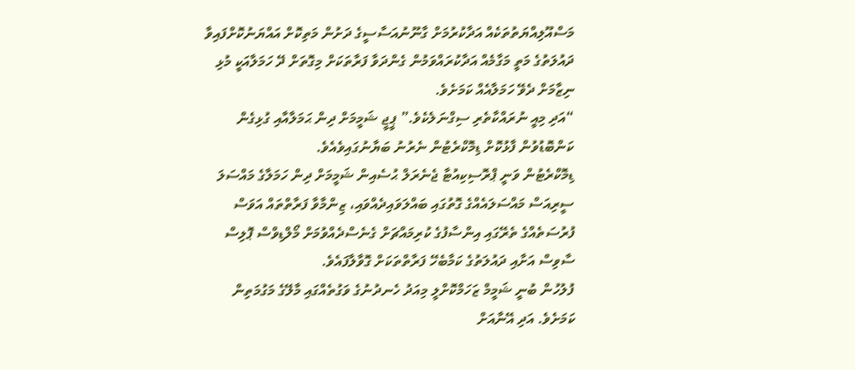މަސްއޫލިއްޔަތުތަކެއް އަދާކުރުމަށް ގާނޫނުއަސާސީގެ ދަށުން މަތިކޮށް އައްޔަނުކޮށްފައިވާ ދައުލަތުގެ މަތީ މަގާމެއް އަދާކުރައްވަމުން ގެންދަވާ ފަރާތަކަށް މިގޮތަށް ދޭ ހަމަލާއަކީ މުޅި ނިޒާމަށް ދެވޭ ހަމަލާއެއް ކަމަށެވެ.
“އަދި މިއީ ނުރައްކާތެރި ސިގްނަލެކެވެ.” ޕީޖީ ޝަމީމަށް ދިން ޙަމަލާއާއި ގުޅިގެން ކަންބޮޑުވުން ފާޅުކޮށް ޑިމޮކްރެޓުން ނެރުނު ބަޔާނުގައިވެއެވެ.
ޑިމޮކްރެޓުން ވަނީ ޕްރޮސިކިއުޓާ ޖެނެރަލް ޙުސެއިން ޝަމީމަށް ދިން ހަމަލާގެ މައްސަލަ ސީރިއަސް މައްސަލައެއްގެ ގޮތުގައި ބައްލަވައިދެއްވައި، ޒިންމާވާ ފަރާތްތައް އަވަސް ފުރުސަތެއްގެ ތެރޭގައި އިންސާފުގެ ކުރިމައްޗަށް ގެނެސްދެއްވުމަށް މޯލްޑިވްސް ޕޮލިސް ސާވިސް އަށާއި ދައުލަތުގެ ކަމާބެހޭ ފަރާތްތަކަށް ގޮވާލާފައެވެ.
ފުލުހުން ބުނީ ޝަމީމް ޒަހަމްކޮށްލީ މިއަދު ހެނދުނުގެ ވަގުތެއްގައި މާލޭގެ މަގުމަތިން ކަމަށެވެ. އަދި އޭނާއަށް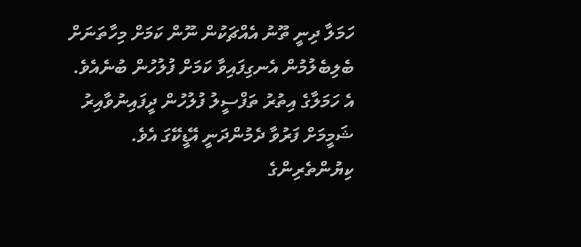ހަމަލާ ދިނީ ތޫނު އެއްޗަކުން ނޫން ކަމަށް މިހާތަނަށް ބެލިބެލުމުން އެނގިފައިވާ ކަމަށް ފުލުހުން ބުނެއެވެ.
އެ ހަމަލާގެ އިތުރު ތަފްސީލު ފުލުހުން ދީފައިނުވާއިރު ޝަމީމަށް ފަރުވާ ދެމުންދަނީ އޭޑީކޭގަ އެވެ.
ކިޔުންތެރިންގެ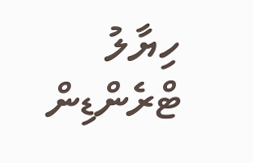ހިޔާލު
ޓްރެންޑިން